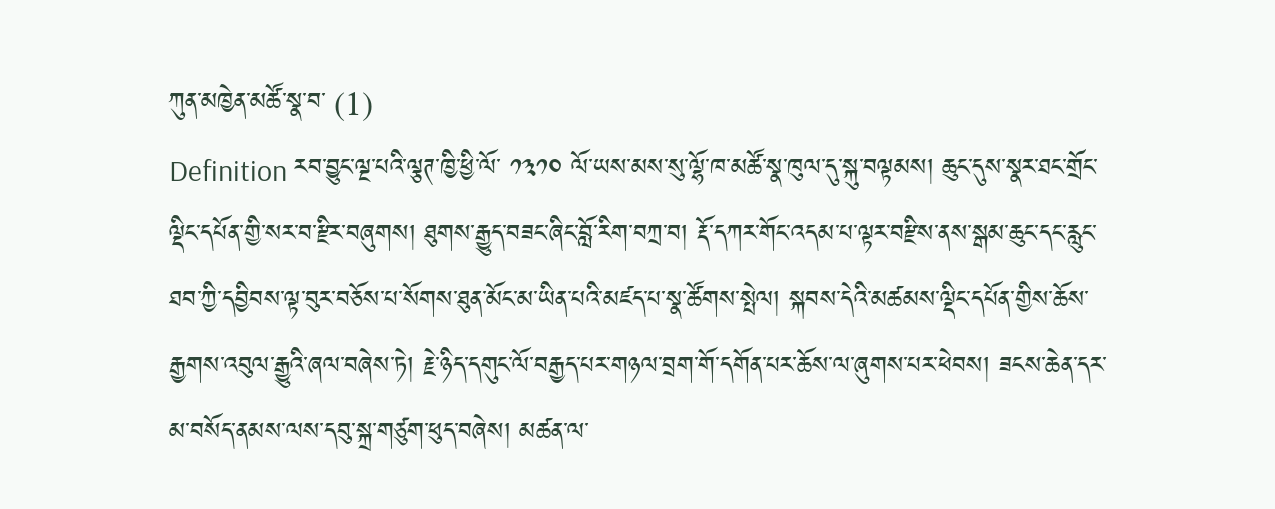ཀུན་མཁྱེན་མཚོ་སྣ་བ་ (1)
Definition རབ་བྱུང་ལྔ་པའི་ལྕཊ་ཁྱི་ཕྱི་ལོ་ ༡༣༡༠ ལོ་ཡས་མས་སུ་ལྷོ་ཁ་མཚོ་སྣ་ཁུལ་དུ་སྐུ་བལྟམས། ཆུང་དུས་སྣར་ཐང་གྲོང་ལྡིང་དཔོན་གྱི་སར་བ་རྫིར་བཞུགས། ཐུགས་རྒྱུད་བཟང་ཞིང་བློ་རིག་བཀྲ་བ། རྡོ་དཀར་གོང་འདམ་པ་ལྟར་བརྫིས་ནས་སྒམ་ཆུང་དང་རླུང་ཐབ་ཀྱི་དབྱིབས་ལྟ་བུར་བཅོས་པ་སོགས་ཐུན་མོང་མ་ཡིན་པའི་མཛད་པ་སྣ་ཚོགས་སྤེལ། སྐབས་དེའི་མཚམས་ལྡིང་དཔོན་གྱིས་ཆོས་རྒྱགས་འབུལ་རྒྱུའི་ཞལ་བཞེས་ཏེ། རྗེ་ཉིད་དགུང་ལོ་བརྒྱད་པར་གཉལ་བྲག་གོ་དགོན་པར་ཆོས་ལ་ཞུགས་པར་ཕེབས། ཟངས་ཆེན་དར་མ་བསོད་ནམས་ལས་དབུ་སྐྲ་གཙུག་ཕུད་བཞེས། མཚན་ལ་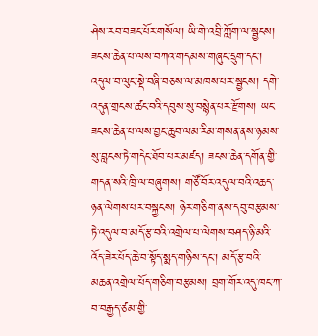ཤེས་རབ་བཟང་པོར་གསོལ། ཡི་གེ་འབྲི་ཀློག་ལ་སྦྱངས། ཟངས་ཆེན་པ་ལས་བཀའ་གདམས་གཞུང་དྲུག་དང་། འདུལ་བ་ལུང་སྡེ་བཞི་བཅས་ལ་མཁས་པར་སྦྱངས། དགེ་འདུན་གྲངས་ཚང་བའི་དབུས་སུ་བསྙེན་པར་རྫོགས། ཡང་ཟངས་ཆེན་པ་ལས་བྱང་ཆུབ་ལམ་རིམ་གསན་ནས་ཉམས་སུ་བླངས་ཏེ་གདེང་ཐོབ་པར་མཛད། ཟངས་ཆེན་དགོན་གྱི་གདན་སའི་ཁྲི་ལ་བཞུགས། གཙོ་བོར་འདུལ་བའི་འཆད་ཉན་ལེགས་པར་བསྐྱངས། ཉེར་གཅིག་ནས་དབུ་བརྩམས་ཏེ་འདུལ་བ་མདོ་རྩ་བའི་འགྲེལ་པ་ལེགས་བཤད་ཉི་མའི་འོད་ཟེར་པོད་ཆེ་བ་སྟོད་སྨད་གཉིས་དང་། མདོ་རྩ་བའི་མཆན་འགྲེལ་པོད་གཅིག་བརྩམས། བྲག་གོར་འདུ་ཁང་ཀ་བ་བརྒྱད་ཙམ་གྱི་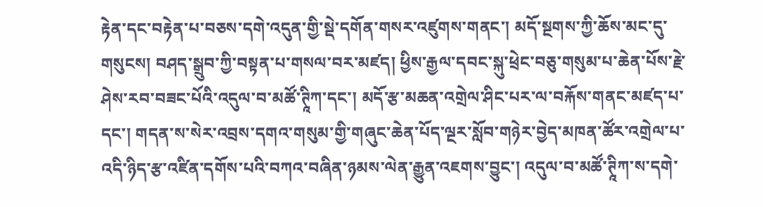རྟེན་དང་བརྟེན་པ་བཅས་དགེ་འདུན་གྱི་སྡེ་དགོན་གསར་འཛུགས་གནང་། མདོ་སྔགས་ཀྱི་ཆོས་མང་དུ་གསུངས། བཤད་སྒྲུབ་ཀྱི་བསྟན་པ་གསལ་བར་མཛད། ཕྱིས་རྒྱལ་དབང་སྐུ་ཕྲེང་བཅུ་གསུམ་པ་ཆེན་པོས་རྗེ་ཤེས་རབ་བཟང་པོའི་འདུལ་བ་མཚོ་ཊཱིཀ་དང་། མདོ་རྩ་མཆན་འགྲེལ་ཤིང་པར་ལ་བརྐོས་གནང་མཛད་པ་དང་། གདན་ས་སེར་འབྲས་དགའ་གསུམ་གྱི་གཞུང་ཆེན་པོད་ལྔར་སློབ་གཉེར་བྱེད་མཁན་ཚོར་འགྲེལ་པ་འདི་ཉིད་རྩ་འཛིན་དགོས་པའི་བཀའ་བཞིན་ཉམས་ལེན་རྒྱུན་འཇགས་བྱུང་། འདུལ་བ་མཚོ་ཊཱིཀ་ས་དགེ་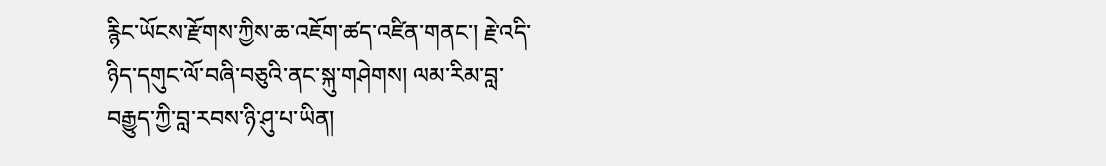རྙིང་ཡོངས་རྫོགས་ཀྱིས་ཆ་འཇོག་ཚད་འཛིན་གནང་། རྗེ་འདི་ཉིད་དགུང་ལོ་བཞི་བཅུའི་ནང་སྐུ་གཤེགས། ལམ་རིམ་བླ་བརྒྱུད་ཀྱི་བླ་རབས་ཉི་ཤུ་པ་ཡིན།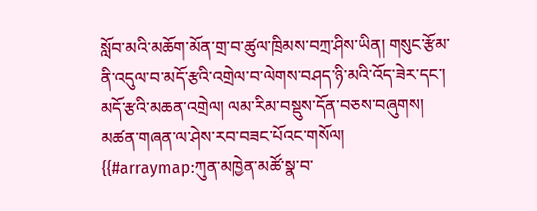སློབ་མའི་མཆོག་མོན་གྲ་བ་ཚུལ་ཁྲིམས་བཀྲ་ཤིས་ཡིན། གསུང་རྩོམ་ནི་འདུལ་བ་མདོ་རྩའི་འགྲེལ་བ་ལེགས་བཤད་ཉི་མའི་འོད་ཟེར་དང་། མདོ་རྩའི་མཆན་འགྲེལ། ལམ་རིམ་བསྡུས་དོན་བཅས་བཞུགས། མཚན་གཞན་ལ་ཤེས་རབ་བཟང་པོའང་གསོལ།
{{#arraymap:ཀུན་མཁྱེན་མཚོ་སྣ་བ་